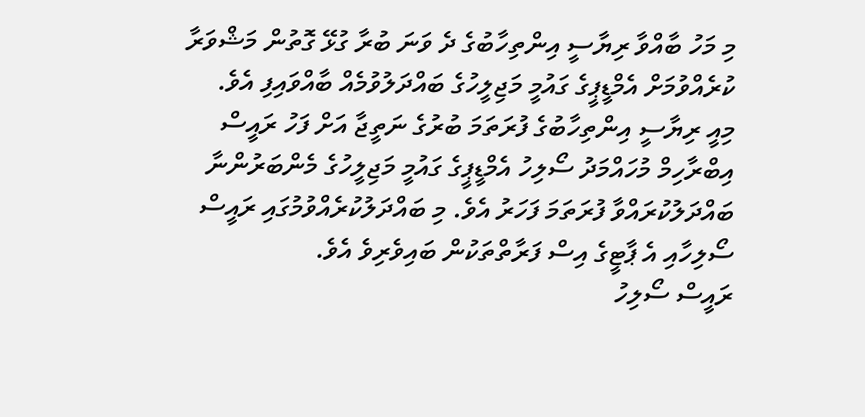މި މަހު ބާއްވާ ރިޔާސީ އިންތިހާބުގެ ދެ ވަނަ ބުރާ ގުޅޭ ގޮތުން މަޝްވަރާ ކުރެއްވުމަށް އެމްޑީޕީގެ ގައުމީ މަޖިލީހުގެ ބައްދަލުވުމެއް ބާއްވައިފި އެވެ.
މިއީ ރިޔާސީ އިންތިހާބުގެ ފުރަތަމަ ބުރުގެ ނަތީޖާ އަށް ފަހު ރައީސް އިބްރާހިމް މުހައްމަދު ސޯލިހު އެމްޑީޕީގެ ގައުމީ މަޖިލީހުގެ މެންބަރުންނާ ބައްދަލުކުރައްވާ ފުރަތަމަ ފަހަރު އެވެ. މި ބައްދަލުކުރެއްވުމުގައި ރައީސް ސޯލިހާއި އެ ޕާޓީގެ އިސް ފަރާތްތަކުން ބައިވެރިވެ އެވެ.
ރައީސް ސޯލިހު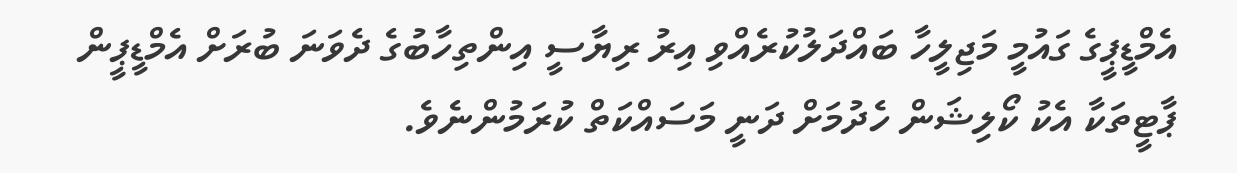އެމްޑީޕީގެ ގައުމީ މަޖިލީހާ ބައްދަލުކުރެއްވި އިރު ރިޔާސީ އިންތިހާބުގެ ދެވަނަ ބުރަށް އެމްޑީޕީން ޕާޓީތަކާ އެކު ކޯލިޝަން ހެދުމަށް ދަނީ މަސައްކަތް ކުރަމުންނެވެ.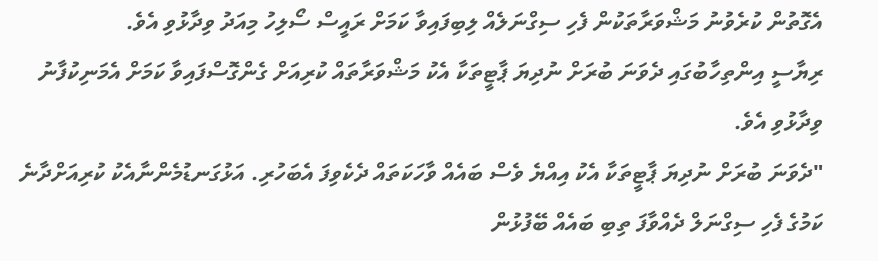އެގޮތުން ކުރެވުނު މަޝްވަރާތަކުން ފެހި ސިގްނަލެއް ލިބިފައިވާ ކަމަށް ރައީސް ސޯލިހު މިއަދު ވިދާޅުވި އެވެ.
ރިޔާސީ އިންތިހާބުގައި ދެވަނަ ބުރަށް ނުދިޔަ ޕާޓީތަކާ އެކު މަޝްވަރާތައް ކުރިއަށް ގެންގޮސްފައިވާ ކަމަށް އެމަނިކުފާނު ވިދާޅުވި އެވެ.
"ދެވަނަ ބުރަށް ނުދިޔަ ޕާޓީތަކާ އެކު އިއްޔެ ވެސް ބައެއް ވާހަކަތައް ދެކެވިފަ އެބަހުރި. އަޅުގަނޑުމެންނާއެކު ކުރިއަށްދާނެ ކަމުގެ ފެހި ސިގްނަލް ދެއްވާފަ ތިބި ބައެއް ބޭފުޅުން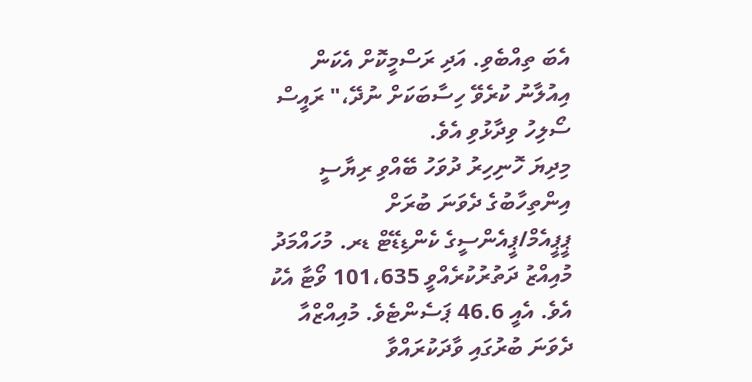އެބަ ތިއްބެވި. އަދި ރަސްމީކޮށް އެކަން އިއުލާނު ކުރެވޭ ހިސާބަކަށް ނުދޭ،" ރައީސް ސޯލިހު ވިދާޅުވި އެވެ.
މިދިޔަ ހޮނިހިރު ދުވަހު ބޭއްވި ރިޔާސީ އިންތިހާބުގެ ދެވަނަ ބުރަށް ޕީޕީއެމް/ޕީއެންސީގެ ކެންޑިޑޭޓް ޑރ. މުހައްމަދު މުއިއްޒު ދަތުރުކުރެއްވީ 101،635 ވޯޓާ އެކު އެވެ. އެއީ 46.6 ޕަސެންޓެވެ. މުއިއްޒްއާ ދެވަނަ ބުރުގައި ވާދަކުރައްވާ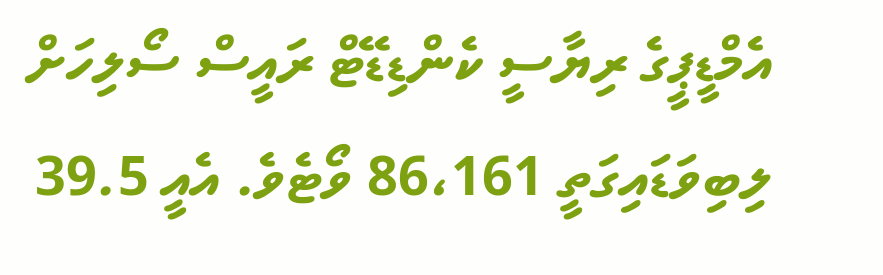އެމްޑީޕީގެ ރިޔާސީ ކެންޑިޑޭޓް ރައީސް ސޯލިހަށް ލިބިވަޑައިގަތީ 86،161 ވޯޓެވެ. އެއީ 39.5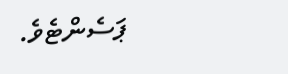ޕަސެންޓެވެ.